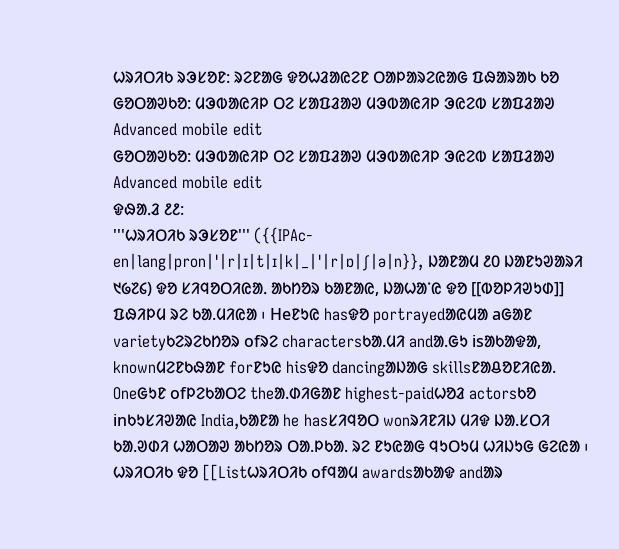ᱦᱨᱤᱛᱤᱠ ᱨᱳᱥᱚᱱ: ᱨᱮᱱᱟᱜ ᱫᱚᱦᱲᱟᱭᱮᱱ ᱛᱟᱞᱟᱨᱮᱭᱟᱜ ᱯᱷᱟᱨᱟᱠ ᱠᱚ
ᱜᱚᱛᱟᱣᱠᱚ: ᱢᱳᱵᱟᱭᱤᱞ ᱛᱮ ᱥᱟᱯᱲᱟᱣ ᱢᱳᱵᱟᱭᱤᱞ ᱳᱭᱮᱵ ᱥᱟᱯᱲᱟᱣ Advanced mobile edit
ᱜᱚᱛᱟᱣᱠᱚ: ᱢᱳᱵᱟᱭᱤᱞ ᱛᱮ ᱥᱟᱯᱲᱟᱣ ᱢᱳᱵᱟᱭᱤᱞ ᱳᱭᱮᱵ ᱥᱟᱯᱲᱟᱣ Advanced mobile edit
ᱫᱷᱟᱹᱲ ᱒᱒:
'''ᱦᱨᱤᱛᱤᱠ ᱨᱳᱥᱚᱱ''' ({{IPAc-en|lang|pron|'|r|ɪ|t|ɪ|k|_|'|r|ɒ|ʃ|ə|n}}, ᱡᱟᱱᱟᱢ ᱒᱐ ᱡᱟᱱᱩᱣᱟᱨᱤ ᱑᱙᱗᱔) ᱫᱚ ᱥᱤᱧᱚᱛᱤᱭᱟᱹ ᱟᱠᱴᱚᱨ ᱠᱟᱱᱟᱭ, ᱡᱟᱦᱟᱸᱭ ᱫᱚ [[ᱵᱚᱞᱤᱣᱩᱰ]] ᱯᱷᱤᱞᱢ ᱨᱮ ᱠᱟ.ᱢᱤᱭᱟ ᱾ Heᱱᱩᱭ hasᱫᱚ portrayedᱟᱭᱢᱟ aᱜᱟᱱ varietyᱠᱮᱨᱮᱠᱴᱚᱨ ofᱨᱮ charactersᱠᱟ.ᱢᱤ andᱟ.ᱜᱩ isᱟᱠᱟᱫᱟ, knownᱢᱮᱱᱠᱷᱟᱱ forᱱᱩᱭ hisᱫᱚ dancingᱟᱡᱟᱜ skillsᱱᱟᱪᱚᱱᱤᱭᱟ. Oneᱜᱩᱱ ofᱞᱮᱠᱟᱛᱮ theᱟ.ᱰᱤᱜᱟᱱ highest-paidᱦᱚᱲ actorsᱠᱚ inᱠᱩᱥᱤᱣᱟᱭ India,ᱠᱟᱱᱟ he hasᱥᱤᱧᱚᱛ wonᱨᱤᱱᱤᱡ ᱢᱤᱫ ᱡᱟ.ᱥᱛᱤ ᱠᱟ.ᱣᱰᱤ ᱦᱟᱛᱟᱣ ᱟᱠᱴᱚᱨ ᱛᱟ.ᱞᱠᱟ. ᱨᱮ ᱱᱩᱭᱟᱜ ᱧᱩᱛᱩᱢ ᱦᱤᱡᱩᱜ ᱜᱮᱭᱟ ᱾ ᱦᱨᱤᱛᱤᱠ ᱫᱚ [[Listᱦᱨᱤᱛᱤᱠ ofᱧᱟᱢ awardsᱟᱠᱟᱫ andᱟᱨ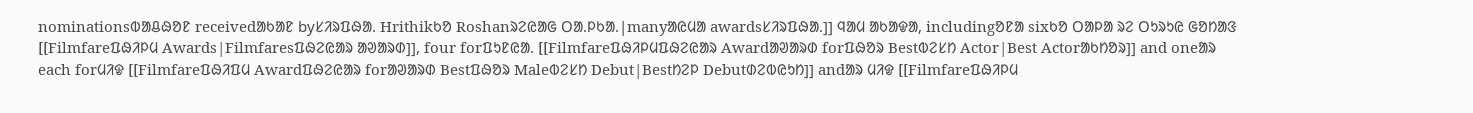nominationsᱵᱟᱪᱷᱚᱱ receivedᱟᱠᱟᱱ byᱥᱤᱨᱯᱷᱟ. Hrithikᱠᱚ Roshanᱨᱮᱭᱟᱜ ᱛᱟ.ᱞᱠᱟ.|manyᱟᱭᱢᱟ awardsᱥᱤᱨᱯᱷᱟ.]] ᱧᱟᱢ ᱟᱠᱟᱫᱟ, includingᱚᱱᱟ sixᱠᱚ ᱛᱟᱞᱟ ᱨᱮ ᱛᱩᱨᱩᱭ ᱜᱚᱴᱟᱝ [[Filmfareᱯᱷᱤᱞᱢ Awards|Filmfaresᱯᱷᱮᱭᱟᱨ ᱟᱣᱟᱨᱰ]], four forᱯᱩᱱᱭᱟ. [[Filmfareᱯᱷᱤᱞᱢᱯᱷᱮᱭᱟᱨ Awardᱟᱣᱟᱨᱰ forᱯᱷᱚᱨ Bestᱵᱮᱥᱴ Actor|Best Actorᱟᱠᱴᱚᱨ]] and oneᱟᱨ each forᱢᱤᱫ [[Filmfareᱯᱷᱤᱯᱢ Awardᱯᱷᱮᱭᱟᱨ forᱟᱣᱟᱨᱰ Bestᱯᱷᱚᱨ Maleᱵᱮᱥᱴ Debut|Bestᱴᱮᱞ Debutᱰᱮᱵᱭᱩᱴ]] andᱟᱨ ᱢᱤᱫ [[Filmfareᱯᱷᱤᱞᱢ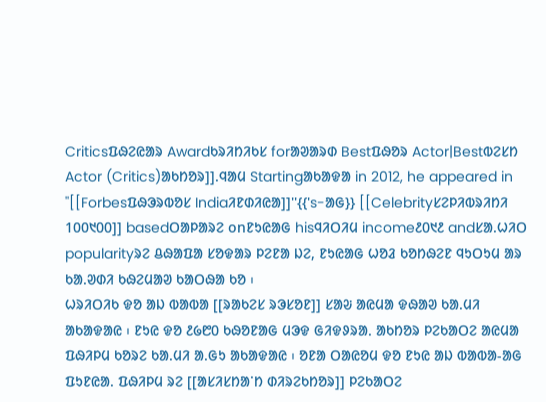Criticsᱯᱷᱮᱭᱟᱨ Awardᱠᱨᱤᱴᱤᱠᱥ forᱟᱣᱟᱨᱰ Bestᱯᱷᱚᱨ Actor|Bestᱵᱮᱥᱴ Actor (Critics)ᱟᱠᱴᱚᱨ]].ᱧᱟᱢ Startingᱟᱠᱟᱫᱟ in 2012, he appeared in ''[[Forbesᱯᱷᱳᱨᱵᱚᱥ Indiaᱤᱱᱰᱤᱭᱟ]]''{{'s-ᱟᱜ}} [[Celebrityᱥᱮᱞᱤᱵᱨᱤᱴᱤ 100᱑᱐᱐]] basedᱛᱟᱞᱟᱨᱮ onᱱᱩᱭᱟᱜ hisᱧᱤᱛᱤᱢ income᱒᱐᱑᱒ andᱥᱟ.ᱦᱤᱛ popularityᱨᱮ ᱪᱷᱟᱯᱟ ᱥᱚᱫᱟᱨ ᱞᱮᱱᱟ ᱡᱮ, ᱱᱩᱭᱟᱜ ᱦᱚᱲ ᱠᱚᱴᱷᱮᱱ ᱧᱩᱛᱩᱢ ᱟᱨ ᱠᱟ.ᱣᱰᱤ ᱠᱷᱮᱢᱟᱣ ᱠᱟᱛᱷᱟ ᱠᱚ ᱾
ᱦᱨᱤᱛᱤᱠ ᱫᱚ ᱟᱡ ᱵᱟᱵᱟ [[ᱨᱟᱠᱮᱥ ᱨᱳᱥᱚᱱ]] ᱥᱟᱶ ᱟᱭᱢᱟ ᱫᱷᱟᱣ ᱠᱟ.ᱢᱤ ᱟᱠᱟᱫᱟᱭ ᱾ ᱱᱩᱭ ᱫᱚ ᱒᱙᱘᱐ ᱠᱷᱚᱱᱟᱜ ᱢᱳᱫ ᱜᱤᱫᱽᱨᱟᱹ ᱟᱠᱴᱚᱨ ᱞᱮᱠᱟᱛᱮ ᱟᱭᱢᱟ ᱯᱷᱤᱞᱢ ᱠᱚᱨᱮ ᱠᱟ.ᱢᱤ ᱟ.ᱜᱩ ᱟᱠᱟᱫᱟᱭ ᱾ ᱚᱱᱟ ᱛᱟᱭᱚᱢ ᱫᱚ ᱱᱩᱭ ᱟᱡ ᱵᱟᱵᱟ-ᱟᱜ ᱯᱩᱱᱭᱟ. ᱯᱷᱤᱞᱢ ᱨᱮ [[ᱟᱥᱤᱥᱴᱟᱸᱴ ᱰᱤᱨᱮᱠᱴᱚᱨ]] ᱞᱮᱠᱟᱛᱮ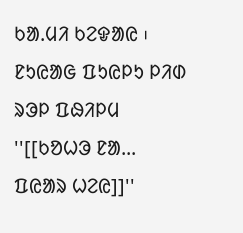ᱠᱟ.ᱢᱤ ᱠᱮᱫᱟᱭ ᱾ ᱱᱩᱭᱟᱜ ᱯᱩᱭᱞᱩ ᱞᱤᱰ ᱨᱳᱞ ᱯᱷᱤᱞᱢ ''[[ᱠᱚᱦᱳ ᱱᱟ... ᱯᱭᱟᱨ ᱦᱮᱭ]]''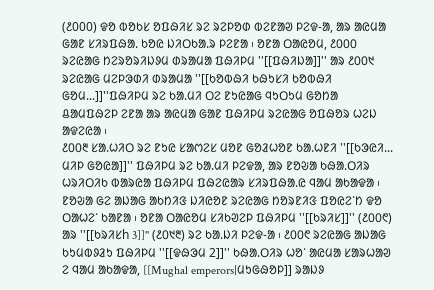(᱒000) ᱫᱚ ᱵᱚᱠᱥ ᱚᱯᱷᱤᱥ ᱨᱮ ᱨᱮᱞᱚᱰ ᱵᱮᱱᱟᱣ ᱞᱮᱫ-ᱟ, ᱟᱨ ᱟᱭᱢᱟ ᱜᱟᱱ ᱥᱤᱨᱯᱷᱟ. ᱠᱚᱭ ᱡᱤᱛᱠᱟ.ᱨ ᱞᱮᱱᱟ ᱾ ᱚᱱᱟ ᱛᱟᱭᱚᱢ, ᱒᱐᱐᱐ ᱨᱮᱭᱟᱜ ᱴᱮᱨᱚᱨᱤᱡᱽᱢ ᱰᱨᱟᱢᱟ ᱯᱷᱤᱞᱢ ''[[ᱯᱷᱤᱡᱟ]]'' ᱟᱨ ᱒᱐᱐᱑ ᱨᱮᱭᱟᱜ ᱢᱮᱞᱳᱰᱤ ᱰᱨᱟᱢᱟ ''[[ᱠᱚᱵᱷᱤ ᱠᱷᱩᱥᱤ ᱠᱚᱵᱷᱤ ᱜᱚᱢ...]]''ᱯᱷᱤᱞᱢ ᱨᱮ ᱠᱟ.ᱢᱤ ᱛᱮ ᱱᱩᱭᱟᱜ ᱧᱩᱛᱩᱢ ᱜᱚᱴᱟ ᱪᱟᱢᱯᱷᱮᱞ ᱮᱱᱟ ᱟᱨ ᱟᱭᱢᱟ ᱜᱟᱱ ᱯᱷᱤᱞᱢ ᱨᱮᱭᱟᱜ ᱚᱯᱷᱚᱨ ᱦᱮᱡ ᱟᱫᱮᱭᱟ ᱾
᱒᱐᱐᱓ ᱥᱟ.ᱦᱤᱛ ᱨᱮ ᱱᱩᱭ ᱥᱟᱬᱮᱥ ᱢᱚᱱ ᱜᱚᱲᱦᱚᱱ ᱠᱟ.ᱦᱱᱤ ''[[ᱠᱳᱭᱤ... ᱢᱤᱞ ᱜᱚᱭᱟ]]'' ᱯᱷᱤᱞᱢ ᱨᱮ ᱠᱟ.ᱢᱤ ᱞᱮᱫᱟ, ᱟᱨ ᱱᱚᱶᱟ ᱠᱷᱟ.ᱛᱤᱨ ᱦᱨᱤᱛᱤᱠ ᱵᱟᱨᱭᱟ ᱯᱷᱤᱞᱢ ᱯᱷᱮᱭᱟᱨ ᱥᱤᱨᱯᱷᱟ.ᱭ ᱧᱟᱢ ᱟᱠᱟᱫᱟ ᱾ ᱱᱚᱶᱟ ᱜᱮ ᱟᱡᱟᱜ ᱟᱠᱴᱤᱝ ᱡᱤᱭᱚᱱ ᱨᱮᱭᱟᱜ ᱴᱚᱨᱱᱤᱝ ᱯᱚᱭᱮᱸᱴ ᱫᱚ ᱛᱟᱦᱮᱸ ᱠᱟᱱᱟ ᱾ ᱚᱱᱟ ᱛᱟᱭᱚᱢ ᱥᱤᱠᱣᱮᱞ ᱯᱷᱤᱞᱢ ''[[ᱠᱨᱤᱥ]]'' (᱒᱐᱐᱖) ᱟᱨ ''[[ᱠᱨᱤᱥh 3]]'' (᱒᱐᱑᱓) ᱨᱮ ᱠᱟ.ᱡᱤ ᱞᱮᱫ-ᱟ ᱾ ᱒᱐᱐᱖ ᱨᱮᱭᱟᱜ ᱟᱡᱟᱜ ᱠᱩᱢᱵᱽᱲᱩ ᱯᱷᱤᱞᱢ ''[[ᱫᱷᱳᱢ 2]]'' ᱠᱷᱟ.ᱛᱤᱨ ᱦᱚᱸ ᱟᱭᱢᱟ ᱥᱟᱨᱦᱟᱣ ᱮ ᱧᱟᱢ ᱟᱠᱟᱫᱟ, [[Mughal emperors|ᱢᱩᱜᱷᱚᱞ]] ᱨᱟᱡᱽ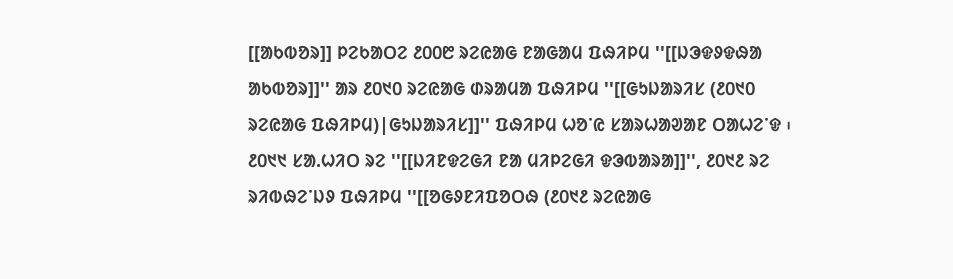[[ᱟᱠᱵᱚᱨ]] ᱞᱮᱠᱟᱛᱮ ᱒᱐᱐᱘ ᱨᱮᱭᱟᱜ ᱱᱟᱜᱟᱢ ᱯᱷᱤᱞᱢ ''[[ᱡᱳᱫᱽᱫᱷᱟ ᱟᱠᱵᱚᱨ]]'' ᱟᱨ ᱒᱐᱑᱐ ᱨᱮᱭᱟᱜ ᱰᱨᱟᱢᱟ ᱯᱷᱤᱞᱢ ''[[ᱜᱩᱡᱟᱨᱤᱥ (᱒᱐᱑᱐ ᱨᱮᱭᱟᱜ ᱯᱷᱤᱞᱢ)|ᱜᱩᱡᱟᱨᱤᱥ]]'' ᱯᱷᱤᱞᱢ ᱦᱚᱸᱭ ᱥᱟᱨᱦᱟᱣᱟᱱ ᱛᱟᱦᱮᱸᱫ ᱾ ᱒᱐᱑᱑ ᱥᱟ.ᱦᱤᱛ ᱨᱮ ''[[ᱡᱤᱱᱫᱮᱜᱤ ᱱᱟ ᱢᱤᱞᱮᱜᱤ ᱫᱳᱵᱟᱨᱟ]]'', ᱒᱐᱑᱒ ᱨᱮ ᱨᱤᱵᱷᱮᱸᱡᱽ ᱯᱷᱤᱞᱢ ''[[ᱚᱜᱽᱱᱤᱯᱚᱛᱷ (᱒᱐᱑᱒ ᱨᱮᱭᱟᱜ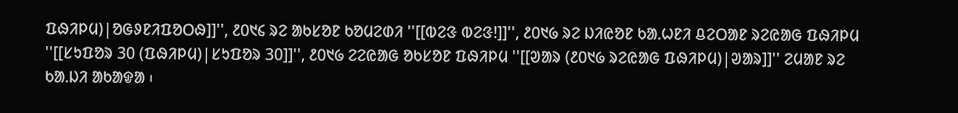ᱯᱷᱤᱞᱢ)|ᱚᱜᱽᱱᱤᱯᱚᱛᱷ]]'', ᱒᱐᱑᱔ ᱨᱮ ᱟᱠᱥᱚᱱ ᱠᱚᱢᱮᱰᱤ ''[[ᱵᱮᱝ ᱵᱮᱝ!]]'', ᱒᱐᱑᱙ ᱨᱮ ᱡᱤᱭᱚᱱ ᱠᱟ.ᱦᱱᱤ ᱪᱮᱛᱟᱱ ᱨᱮᱭᱟᱜ ᱯᱷᱤᱞᱢ ''[[ᱥᱩᱯᱚᱨ 30 (ᱯᱷᱤᱞᱢ)|ᱥᱩᱯᱚᱨ 30]]'', ᱒᱐᱑᱙ ᱮᱮᱭᱟᱜ ᱚᱠᱥᱚᱱ ᱯᱷᱤᱞᱢ ''[[ᱣᱟᱨ (᱒᱐᱑᱙ ᱨᱮᱭᱟᱜ ᱯᱷᱤᱞᱢ)|ᱣᱟᱨ]]'' ᱮᱢᱟᱱ ᱨᱮ ᱠᱟ.ᱡᱤ ᱟᱠᱟᱫᱟ ᱾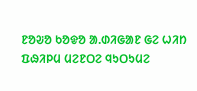ᱱᱚᱶᱚ ᱠᱚᱫᱚ ᱟ.ᱰᱤᱜᱟᱱ ᱜᱮ ᱦᱤᱴ ᱯᱷᱤᱞᱢ ᱢᱮᱱᱛᱮ ᱧᱩᱛᱩᱢᱮ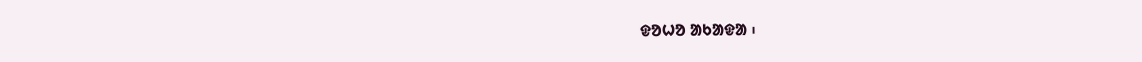ᱫᱚᱦᱚ ᱟᱠᱟᱫᱟ ᱾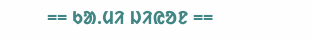== ᱠᱟ.ᱢᱤ ᱡᱤᱭᱚᱱ ==